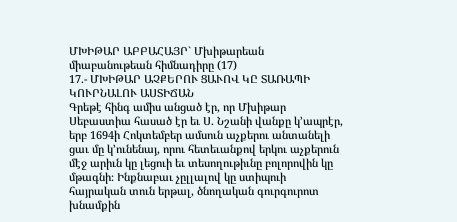ՄԽԻԹԱՐ ԱԲԲԱՀԱՅՐ` Մխիթարեան միաբանութեան հիմնադիրը (17)
17.- ՄԽԻԹԱՐ ԱՉՔԵՐՈՒ ՑԱՒՈՎ ԿԸ ՏԱՌԱՊԻ ԿՈՒՐՆԱԼՈՒ ԱՍՏԻՃԱՆ
Գրեթէ հինգ ամիս անցած էր, որ Մխիթար Սեբաստիա հասած էր եւ Ս. Նշանի վանքը կ՚ապրէր, երբ 1694ի Հոկտեմբեր ամսուն աչքերու անտանելի ցաւ մը կ՚ունենայ, որու հետեւանքով երկու աչքերուն մէջ արիւն կը լեցուի եւ տեսողութիւնը բոլորովին կը մթագնի։ Ինքնաբաւ չըլլալով կը ստիպուի հայրական տուն երթալ, ծնողական գուրգուրոտ խնամքին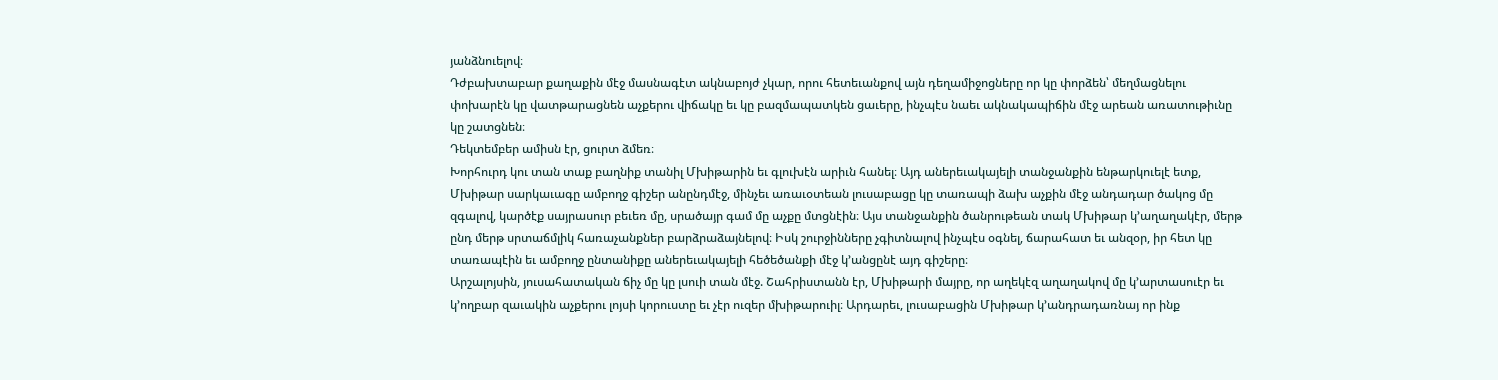յանձնուելով։
Դժբախտաբար քաղաքին մէջ մասնագէտ ակնաբոյժ չկար, որու հետեւանքով այն դեղամիջոցները որ կը փորձեն՝ մեղմացնելու փոխարէն կը վատթարացնեն աչքերու վիճակը եւ կը բազմապատկեն ցաւերը, ինչպէս նաեւ ակնակապիճին մէջ արեան առատութիւնը կը շատցնեն։
Դեկտեմբեր ամիսն էր, ցուրտ ձմեռ։
Խորհուրդ կու տան տաք բաղնիք տանիլ Մխիթարին եւ գլուխէն արիւն հանել։ Այդ աներեւակայելի տանջանքին ենթարկուելէ ետք, Մխիթար սարկաւագը ամբողջ գիշեր անընդմէջ, մինչեւ առաւօտեան լուսաբացը կը տառապի ձախ աչքին մէջ անդադար ծակոց մը զգալով, կարծէք սայրասուր բեւեռ մը, սրածայր գամ մը աչքը մտցնէին։ Այս տանջանքին ծանրութեան տակ Մխիթար կ՚աղաղակէր, մերթ ընդ մերթ սրտաճմլիկ հառաչանքներ բարձրաձայնելով։ Իսկ շուրջինները չգիտնալով ինչպէս օգնել, ճարահատ եւ անզօր, իր հետ կը տառապէին եւ ամբողջ ընտանիքը աներեւակայելի հեծեծանքի մէջ կ՚անցընէ այդ գիշերը։
Արշալոյսին, յուսահատական ճիչ մը կը լսուի տան մէջ. Շահրիստանն էր, Մխիթարի մայրը, որ աղեկէզ աղաղակով մը կ՚արտասուէր եւ կ՚ողբար զաւակին աչքերու լոյսի կորուստը եւ չէր ուզեր մխիթարուիլ։ Արդարեւ, լուսաբացին Մխիթար կ՚անդրադառնայ որ ինք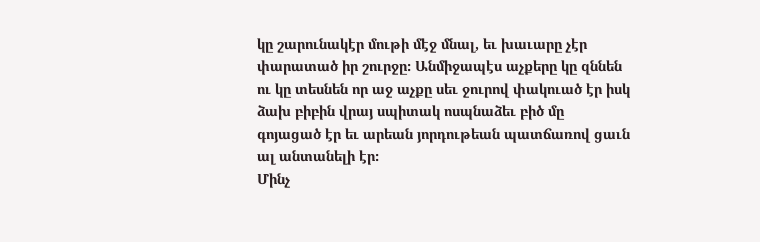կը շարունակէր մութի մէջ մնալ, եւ խաւարը չէր փարատած իր շուրջը։ Անմիջապէս աչքերը կը զննեն ու կը տեսնեն որ աջ աչքը սեւ ջուրով փակուած էր իսկ ձախ բիբին վրայ սպիտակ ոսպնաձեւ բիծ մը գոյացած էր եւ արեան յորդութեան պատճառով ցաւն ալ անտանելի էր։
Մինչ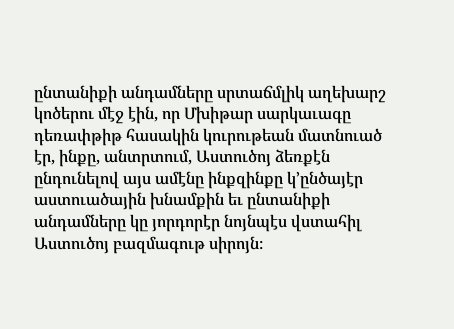ընտանիքի անդամները սրտաճմլիկ աղեխարշ կոծերու մէջ էին, որ Մխիթար սարկաւագը դեռափթիթ հասակին կուրութեան մատնուած էր, ինքը, անտրտում, Աստուծոյ ձեռքէն ընդունելով այս ամէնը ինքզինքը կ՚ընծայէր աստուածային խնամքին եւ ընտանիքի անդամները կը յորդորէր նոյնպէս վստահիլ Աստուծոյ բազմագութ սիրոյն։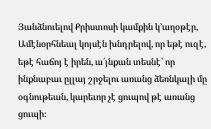Յանձնուելով Քրիստոսի կամքին կ՚աղօթէր, Ամէնօրհնեալ կոյսէն խնդրելով, որ եթէ ուզէ, եթէ հաճոյ է իրեն, ա՛յնքան տեսնէ՝ որ ինքնաբաւ ըլլայ շրջելու առանց ձեռնկալի մը օգնութեան, կարեւոր չէ ցուպով թէ առանց ցուպի։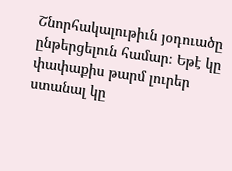Շնորհակալութիւն յօդուածը ընթերցելուն համար։ Եթէ կը փափաքիս թարմ լուրեր ստանալ կը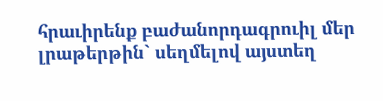հրաւիրենք բաժանորդագրուիլ մեր լրաթերթին` սեղմելով այստեղ